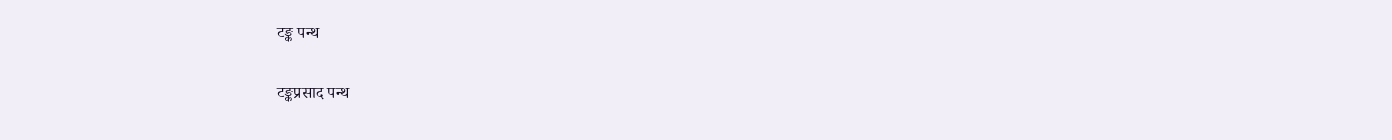टङ्क पन्थ

टङ्कप्रसाद पन्थ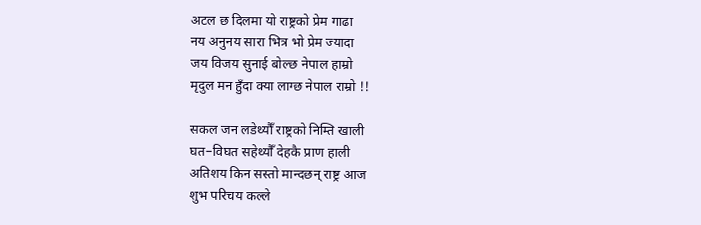अटल छ दिलमा यो राष्ट्रको प्रेम गाढा
नय अनुनय सारा भित्र भो प्रेम ज्यादा
जय विजय सुनाई बोल्छ नेपाल हाम्रो
मृदुल मन हुँदा क्या लाग्छ नेपाल राम्रो !!

सकल जन लडेथ्यौँ राष्ट्रको निम्ति खाली
घत–विघत सहेथ्यौँ देहकै प्राण हाली
अतिशय किन सस्तो मान्दछन् राष्ट्र आज
शुभ परिचय कल्ले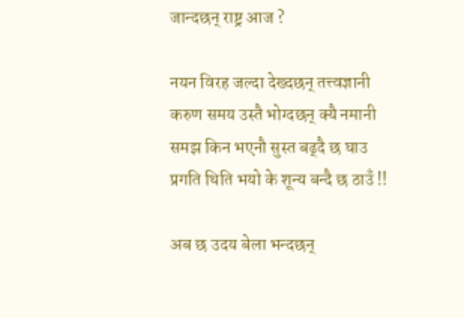जान्दछन् राष्ट्र आज ?

नयन विरह जल्दा देख्दछन् तत्त्वज्ञानी
करुण समय उस्तै भोग्दछन् क्यै नमानी
समझ किन भएनौ सुस्त बढ्दै छ घाउ
प्रगति थिति भयो के शून्य बन्दै छ ठाउँ !!

अब छ उदय बेला भन्दछन्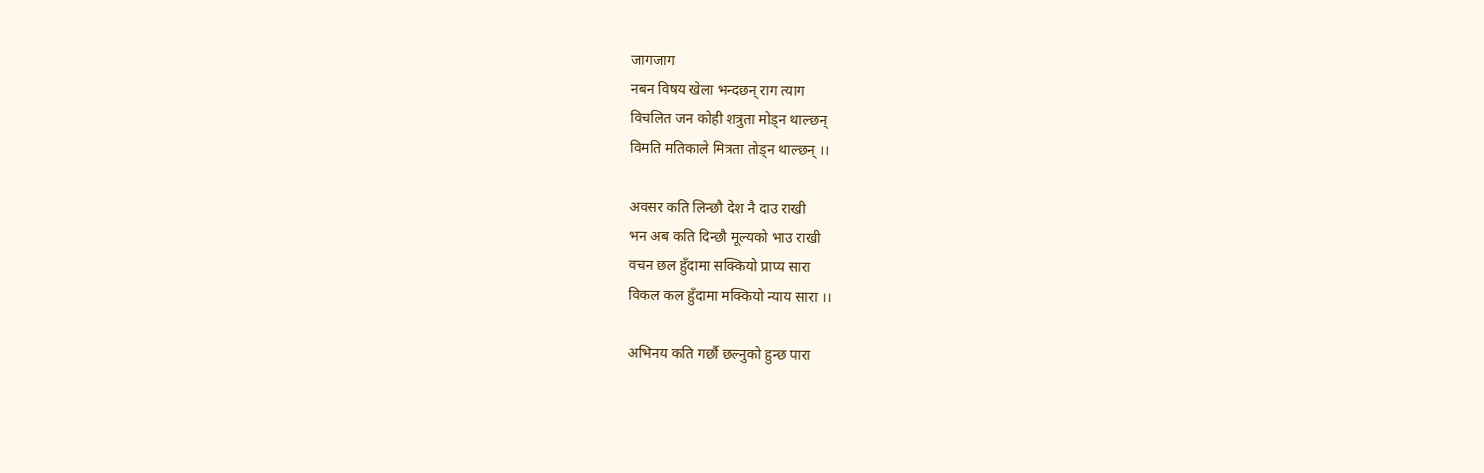जागजाग
नबन विषय खेला भन्दछन् राग त्याग
विचलित जन कोही शत्रुता मोड्न थाल्छन्
विमति मतिकाले मित्रता तोड्न थाल्छन् ।।

अवसर कति लिन्छौ देश नै दाउ राखी
भन अब कति दिन्छौ मूल्यको भाउ राखी
वचन छल हुँदामा सक्कियो प्राप्य सारा
विकल कल हुँदामा मक्कियो न्याय सारा ।।

अभिनय कति गर्छौ छल्नुको हुन्छ पारा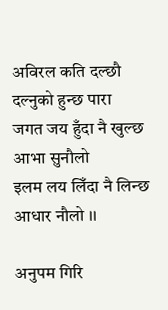अविरल कति दल्छौ दल्नुको हुन्छ पारा
जगत जय हुँदा नै खुल्छ आभा सुनौलो
इलम लय लिँदा नै लिन्छ आधार नौलो ।।

अनुपम गिरि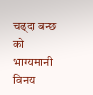चढ्दा बन्छ को भाग्यमानी
विनय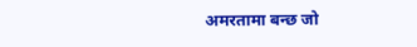अमरतामा बन्छ जो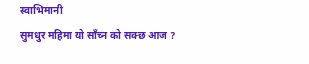स्वाभिमानी
सुमधुर महिमा यो साँच्न को सक्छ आज ?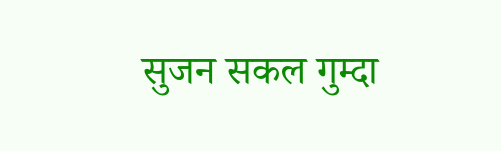सुजन सकल गुम्दा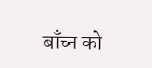बाँच्न को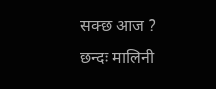सक्छ आज ?
छन्दः मालिनी